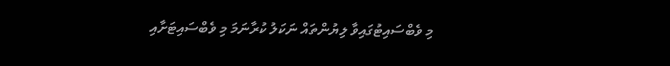މި ވެބްސައިޓުގައިވާ ލިޔުންތައް ނަކަލު ކުރާނަމަ މި ވެބްސައިޓަށާއި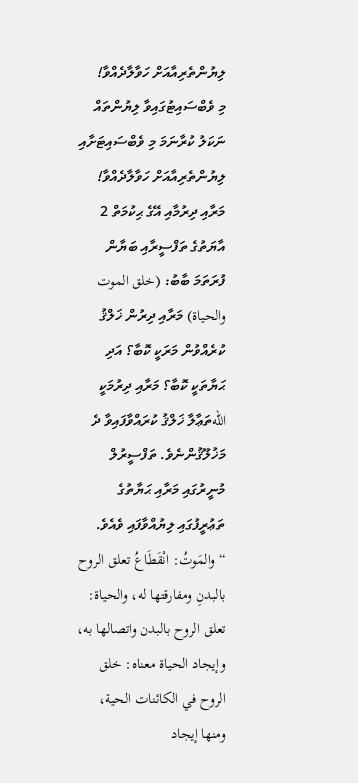ލިޔުންތެރިއާއަށް ހަވާލާދެއްވާ!
މި ވެބްސައިޓުގައިވާ ލިޔުންތައް ނަކަލު ކުރާނަމަ މި ވެބްސައިޓަށާއި ލިޔުންތެރިއާއަށް ހަވާލާދެއްވާ!
މަރާއި ދިރުމާއި އޭގެ ޙިކުމަތް 2
އާޔަތުގެ ތަފްސީރާއި ބަޔާން ފުރަތަމަ ބާބު: (خلق الموت والحياة) މަރާއި ދިރުން ޚަލްޤު ކުރެއްވުން މަރަކީ ކޮބާ؟ އަދި ޙަޔާތަކީ ކޮބާ؟ މަރާއި ދިރުމަކީ اللهތަޢާލާ ޚަލްޤު ކުރައްވާފައިވާ ދެ މަޚުލޫޤުންނެވެ. ތަފްސީރުލް މުނީރުގައި މަރާއި ޙަޔާތުގެ ތަޢުރީފުގައި ލިޔުއްވާފައި ވެއެވެ. “والمَوتُ: انْقَطَاعُ تعلق الروح بالبدنِ ومفارقتها له، والحياة: تعلق الروح بالبدن واتصالها به، وإيجاد الحياة معناه: خلق الروح في الكائنات الحية، ومنها إيجاد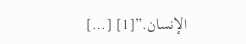الإنسان.”[1] […]